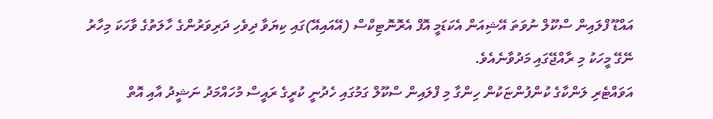އައްޑޫ ފްލައިން ސްކޫލް ނުވަތަ އޭޝިއަން އެކަޑަމީ އޮފް އެރޮނޮޓިކްސް (އޭއައިއޭ)ގައި ކިޔަވާ ދިވެހި ދަރިވަރުންގެ ހާލަތުގެ ވާހަކަ މިހާރު ނޭގޭ މީހަކު މި ރާއްޖޭގައި މަދުވާނެއެވެ.
އަވައްޓެރި ލަންކާގެ ކުންފުންޏަކުން ހިންގާ މި ފްލައިން ސްކޫލް ގަމުގައި ހެދުނީ ކުރީގެ ރައީސް މުހައްމަދު ނަޝީދު އާއި އޮތް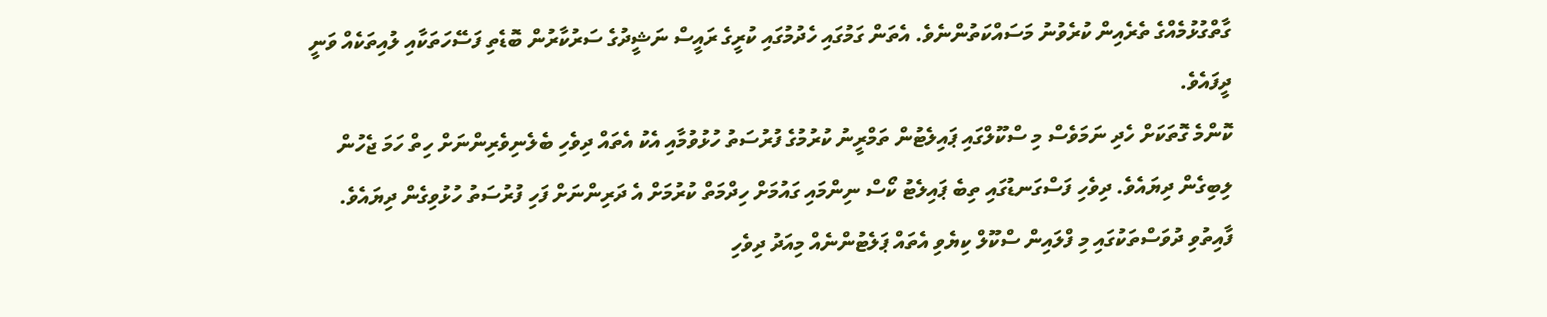ގާތްގުޅުމެއްގެ ތެރެއިން ކުރެވުނު މަސައްކަތުންނެވެ. އެތަން ގަމުގައި ހެދުމުގައި ކުރީގެ ރައީސް ނަޝީދުގެ ސަރުކާރުން ބޮޑެތި ފަސޭހަތަކާއި ލުއިތަކެއް ވަނީ ދީފައެވެ.
ކޮންމެ ގޮތަކަށް ހެދި ނަމަވެސް މި ސްކޫލްގައި ޕައިލެޓުން ތަމްރީނު ކުރުމުގެ ފުރުސަތު ހުޅުވުމާއި އެކު އެތައް ދިވެހި ބެލެނިވެރިންނަށް ހިތް ހަމަ ޖެހުން ލިބިގެން ދިޔައެވެ. ދިވެހި ފަސްގަނޑުގައި ތިބެ ޕައިލެޓު ކޯސް ނިންމައި ގައުމަށް ހިދްމަތް ކުރުމަށް އެ ދަރިންނަށް ފަހި ފުރުސަތު ހުޅުވިގެން ދިޔައެވެ.
ފާއިތުވި ދުވަސްތަކުގައި މި ފްލައިން ސްކޫލް ކިޔެވި އެތައް ޕަލެޓުންނެއް މިއަދު ދިވެހި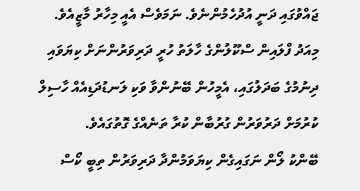ޖައްވުގައި ދަނީ އުދުހެމުންނެވެ. ނަމަވެސް އެއީ މިހާރު މާޒީއެވެ.
މިއަދު ފްލައިން ސްކޫލުންގެ ހާލަތު ހުރީ ދަރިވަރުންނަށް ކިޔަވައި ދިނުމުގެ ބަދަލުގައި، އެމީހުން ބޭނުންވާ ވަކި ލަނޑުދަޑިއެއް ހާސިލް ކުރުމަށް ދަރުވަރުން ގުރުބާން ކުރާ ތަނެއްގެ ގޮތުގައެވެ.
ބޭންކު ލޯން ނަގައިގެން ކިޔަވަމުންދާ ދަރިވަރުން ތިބީ ކޯސް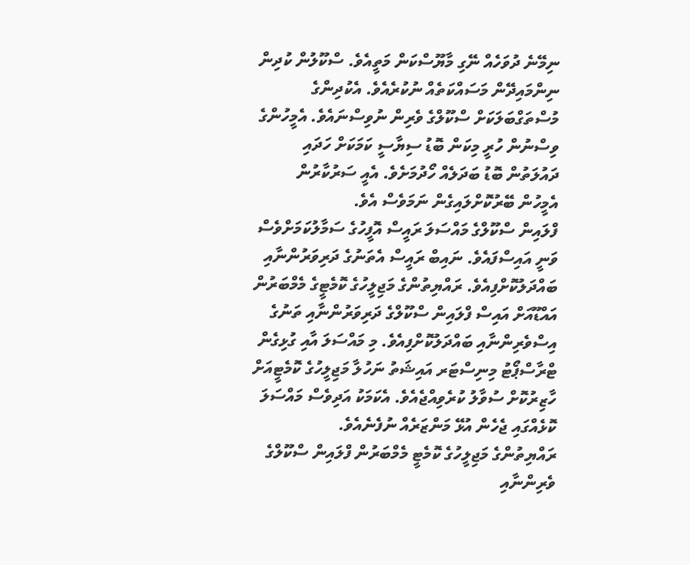ނިމޭނެ ދުވަހެއް ނޭގި މާޔޫސްކަން މަތީއެވެ. ސްކޫލުން ކުދިން ނިންމައިދޭން މަސައްކަތެއް ނުކުރެއެވެ. އެކުދިންގެ މުސްތަގްބަލަކަށް ސްކޫލްގެ ވެރިން ނުވިސްނައެވެ. އެމީހުންގެ ވިސްނުން ހުރީ މިކަން ބޮޑު ސިޔާސީ ކަމަކަށް ހަދައި ދައުލަތުން ބޮޑު ބަދަލެއް ހޯދުމަށެވެ. އެއީ ސަރުކާރުން އެމީހުން ބޭރުކޮށްލައިގެން ނަމަވެސް އެވެ.
ފްލައިން ސްކޫލްގެ މައްސަލަ ރައީސް އޮފީހުގެ ސަމާލުކަމަށްވެސް ވަނީ އައިސްފައެވެ. ނައިބް ރައީސް އެތަނުގެ ދަރިވަރުންނާއި ބައްދަލުކޮށްފިއެވެ. ރައްޔިތުންގެ މަޖިލީހުގެ ކޮމެޓީގެ މެމްބަރުން އައްޑޫއަށް އައިސް ފްލައިން ސްކޫލްގެ ދަރިވަރުންނާއި ތަނުގެ އިސްވެރިންނާއި ބައްދަލުކޮށްފިއެވެ. މި މައްސަލަ އާއި ގުޅިގެން ޓްރާސްޕޯޓު މިނިސްޓަރ އައިޝަތު ނަހުލާ މަޖިލީހުގެ ކޮމެޓީއަށް ހާޒިރުކޮށް ސުވާލު ކުރެވިއްޖެއެވެ. އެކަމަކު އަދިވެސް މައްސަލަ ކޮޅެއްގައި ޖެހެން އުޅޭ މަންޒަރެއް ނުފެނެއެވެ.
ރައްޔިތުންގެ މަޖިލީހުގެ ކޮމެޓީ މެމްބަރުން ފްލައިން ސްކޫލްގެ ވެރިންނާއި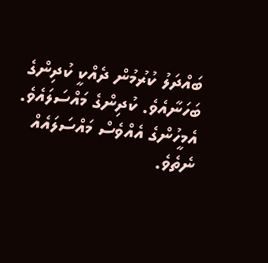ބައްދަލު ކުރުމުން ދެއްކީ ކުދިންގެ ބަހަނާއެވެ. ކުދިންގެ މައްސަލައެވެ. އެމީހުންގެ އެއްވެސް މައްސަލައެއް ނެތެވެ.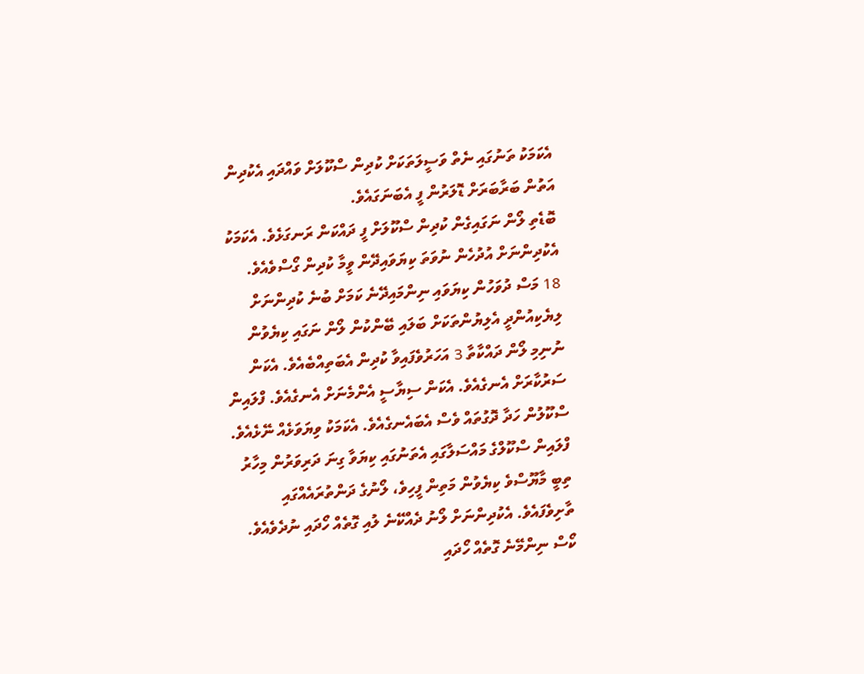އެކަމަކު ތަނުގައި ނެތް ވަސީލަތަކަށް ކުދިން ސްކޫލަށް ވައްދައި އެކުދިން އަތުން ބަރާބަރަށް ޑޮލަރުން ފީ އެބަނަގައެވެ.
ބޮޑެތި ލޯން ނަގައިގެން ކުދިން ސްކޫލަށް ފީ ދައްކަން ރަނގަޅެވެ. އެކަމަކު އެކުދިންނަށް އުދުހެން ނުވަތަ ކިޔަވައިދޭން ވީމާ ކުދިން ގޯސްވެއެވެ.
18 މަސް ދުވަހުން ކިޔަވައި ނިންމައިދޭނެ ކަމަށް ބުނެ ކުދިންނަށް ލިޔެކިއުންދީ އެލިޔުންތަކަށް ބަލައި ބޭންކުން ލޯން ނަގައި ކިޔެވުން ނުނިމި ލޯން ދައްކާތާ 3 އަހަރުވެފައިވާ ކުދިން އެބަތިއްބެއެވެ. އެކަން ސަރުކާރަށް އެނގެއެވެ. އެކަން ސިޔާސީ އެންމެނަށް އެނގެއެވެ. ފްލައިން ސްކޫލުން ހަދާ ދޮގުތައް ވެސް އެބައެނގެއެވެ. އެކަމަކު ވިޔަވަޅެއް ނޭޅެއެވެ.
ފްލައިން ސްކޫލްގެ މައްސަލާގައި އެތަނުގައި ކިޔަވާ ގިނަ ދަރިވަރުން މިހާރު ތިބީ މާޔޫސްވެ ކިޔެވުން މަތިން ފީހިވެ، ލޯނުގެ ދަންތުރައެއްގައި ތާށިވެފައެވެ. އެކުދިންނަށް ލޯނު ދެއްކޭނެ ލުއި ގޮތެއް ހޯދައި ނުދެވެއެވެ. ކޯސް ނިންމޭނެ ގޮތެއް ހޯދައި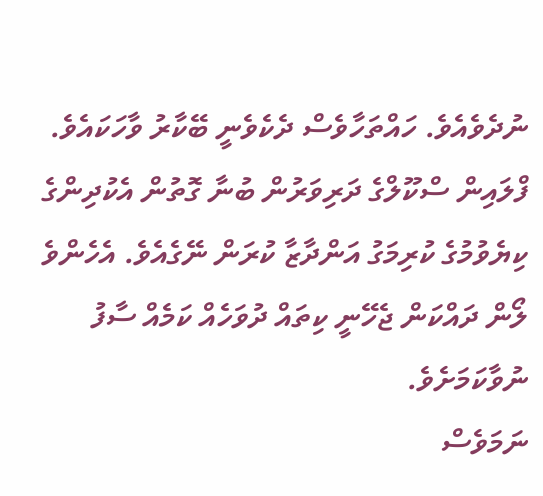ނުދެވެއެވެ. ހައްތަހާވެސް ދެކެވެނީ ބޭކާރު ވާހަކައެވެ.
ފްލައިން ސްކޫލްގެ ދަރިވަރުން ބުނާ ގޮތުން އެކުދިންގެ ކިޔެވުމުގެ ކުރިމަގު އަންދާޒާ ކުރަން ނޭގެއެވެ. އެހެންވެ ލޯން ދައްކަން ޖެހޭނީ ކިތައް ދުވަހެއް ކަމެއް ސާފު ނުވާކަމަށެވެ.
ނަމަވެސް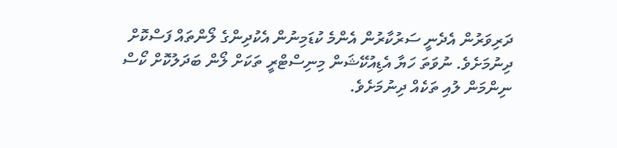ދަރިވަރުން އެދެނީ ސަރުކާރުން އެންމެ ކުޑަމިނުން އެކުދިންގެ ލޯންތައް ފަސްކޮށް ދިނުމަށެވެ. ނުވަތަ ހަޔާ އެޑިއުކޭޝަން މިނިސްޓްރީ ތަކަށް ލޯން ބަދަލުކޮށް ކޯސް ނިންމަން ލުއި ތަކެއް ދިނުމަށެވެ.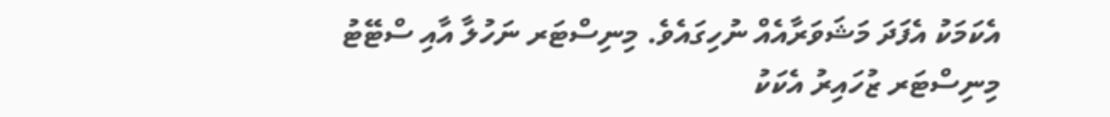އެކަމަކު އެފަދަ މަޝަވަރާއެއް ނުހިގައެވެ. މިނިސްޓަރ ނަހުލާ އާއި ސްޓޭޓު މިނިސްޓަރ ޒުހައިރު އެކަކު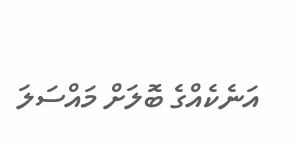އަނެކެއްގެ ބޮލަށް މައްސަލަ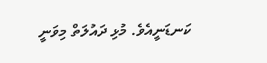ކަނޑަނީއެވެ. މުޅި ދައުލަތް މިވަނީ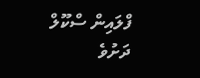ފްލައިން ސްކޫލް ދަށުވެ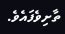ތާށިވެފައެވެ.